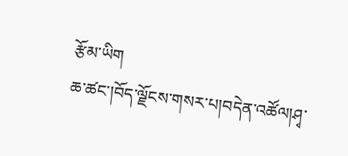རྩོམ་ཡིག
ཆ་ཚང་།བོད་ལྗོངས་གསར་པ།བདེན་འཚོལ།ཤྭ་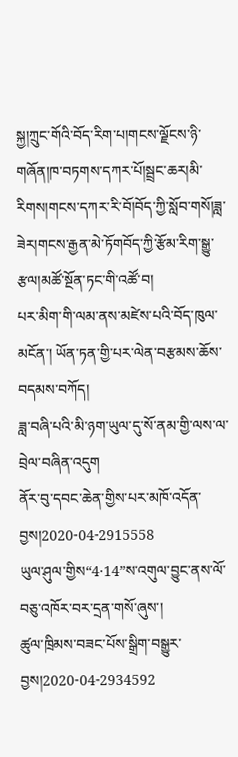སྐྱ།ཀྲུང་གོའི་བོད་རིག་པ།གངས་ལྗོངས་ཉི་གཞོན།ཁ་བཏགས་དཀར་པོ།སྦྲང་ཆར།མི་རིགས།གངས་དཀར་རི་བོ།བོད་ཀྱི་སློབ་གསོ།ཟླ་ཟེར།གངས་རྒྱན་མེ་ཏོགབོད་ཀྱི་རྩོམ་རིག་སྒྱུ་རྩལ།མཚོ་སྔོན་ཏང་གི་འཚོ་བ།
པར་མིག་གི་ལམ་ནས་མཛེས་པའི་བོད་ཁུལ་མངོན་། ཡོན་ཏན་གྱི་པར་ལེན་བརྩམས་ཆོས་བདམས་བཀོད།
ཟླ་བཞི་པའི་མི་ཉག་ཡུལ་དུ་སོ་ནམ་གྱི་ལས་ལ་བྲེལ་བཞིན་འདུག
ནོར་བུ་དབང་ཆེན་གྱིས་པར་མཁོ་འདོན་བྱས།2020-04-2915558
ཡུལ་ཤུལ་གྱིས“4·14”ས་འགུལ་བྱུང་ནས་ལོ་བཅུ་འཁོར་བར་དྲན་གསོ་ཞུས་།
ཚུལ་ཁྲིམས་བཟང་པོས་སྒྲིག་བསྒྱུར་བྱས།2020-04-2934592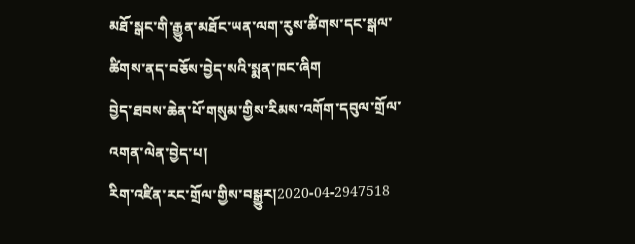མཐོ་སྒང་གི་རྒྱུན་མཐོང་ཡན་ལག་རུས་ཚིགས་དང་སྒལ་ཚིགས་ནད་བཅོས་བྱེད་སའི་སྨན་ཁང་ཞིག
བྱེད་ཐབས་ཆེན་པོ་གསུམ་གྱིས་རིམས་འགོག་དབུལ་གྲོལ་འགན་ལེན་བྱེད་པ།
རིག་འཛིན་རང་གྲོལ་གྱིས་བསྒྱུར།2020-04-2947518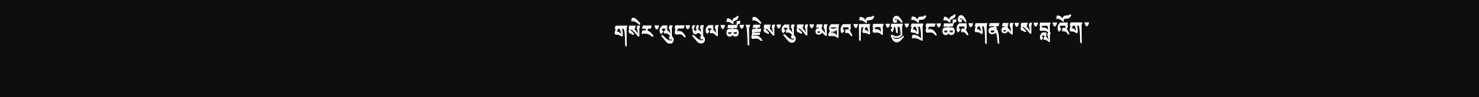གསེར་ལུང་ཡུལ་ཚོ་།རྗེས་ལུས་མཐའ་ཁོབ་ཀྱི་གྲོང་ཚོའི་གནམ་ས་བླ་འོག་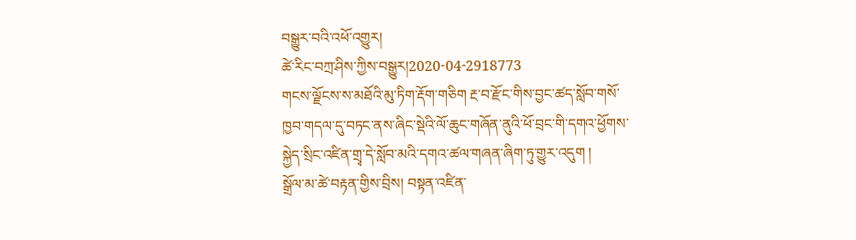བསྒྱུར་བའི་འཕོ་འགྱུར།
ཚེ་རིང་བཀྲ་ཤིས་ཀྱིས་བསྒྱུར།2020-04-2918773
གངས་ལྗོངས་ས་མཐོའི་མུ་ཏིག་རྡོག་གཅིག རྔ་བ་རྫོང་གིས་བྱང་ཚད་སློབ་གསོ་ཁྱབ་གདལ་དུ་བཏང་ནས་ཞིང་སྡེའི་ལོ་ཆུང་གཞོན་ནུའི་ཕོ་བྲང་གི་དགའ་ཕྱོགས་སྐྱེད་སྲིང་འཛིན་གྲྭ་དེ་སློབ་མའི་དགའ་ཚལ་གཞན་ཞིག་ཏུ་གྱུར་འདུག །
སྒྲོལ་མ་ཚེ་བརྟན་གྱིས་བྲིས། བསྟན་འཛིན་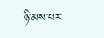ཉི་མས་པར་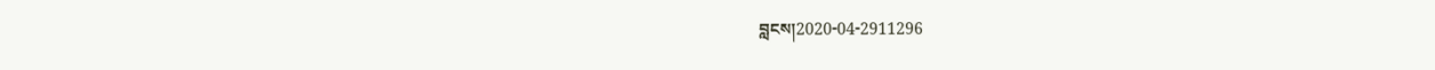བླངས།2020-04-2911296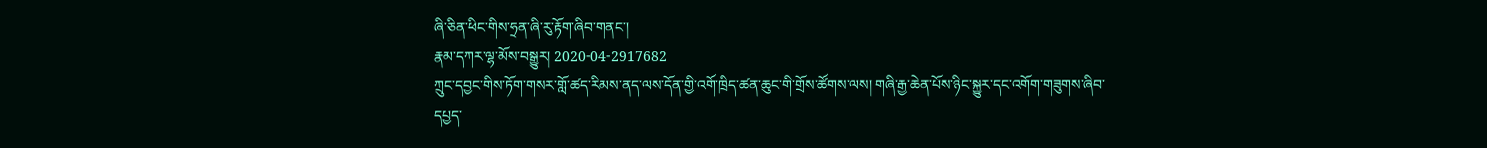ཞི་ཅིན་ཕིང་གིས་ཧྲན་ཞི་རུ་རྟོག་ཞིབ་གནང་།
རྣམ་དཀར་ལྷ་མོས་བསྒྱུར། 2020-04-2917682
ཀྲུང་དབྱང་གིས་ཏོག་གསར་གློ་ཚད་རིམས་ནད་ལས་དོན་གྱི་འགོ་ཁྲིད་ཚན་ཆུང་གི་གྲོས་ཚོགས་ལས། གཞི་རྒྱ་ཆེན་པོས་ཉིང་སྐྱུར་དང་འགོག་གཟུགས་ཞིབ་དཔྱད་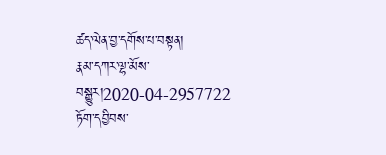ཚད་ལེན་བྱ་དགོས་པ་བསྟན།
རྣམ་དཀར་ལྷ་མོས་བསྒྱུར།2020-04-2957722
ཏོག་དབྱིབས་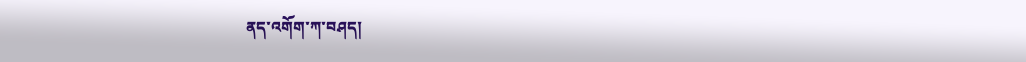ནད་འགོག་ཀ་བཤད།